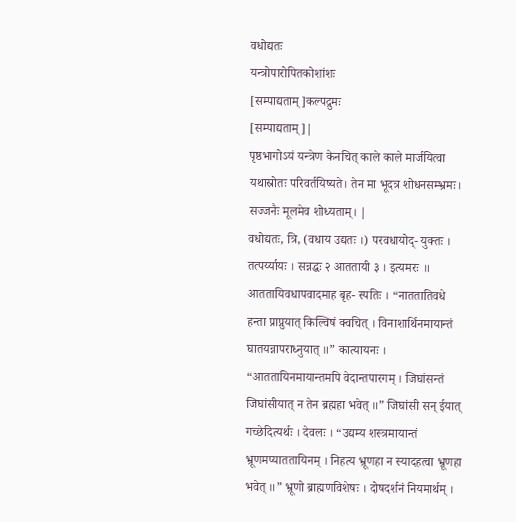वधोद्यतः
यन्त्रोपारोपितकोशांशः
[सम्पाद्यताम्]कल्पद्रुमः
[सम्पाद्यताम्]|
पृष्ठभागोऽयं यन्त्रेण केनचित् काले काले मार्जयित्वा यथास्रोतः परिवर्तयिष्यते। तेन मा भूदत्र शोधनसम्भ्रमः। सज्जनैः मूलमेव शोध्यताम्। |
वधोद्यतः, त्रि, (वधाय उद्यतः ।) परवधायोद्- युक्तः । तत्पर्य्यायः । सन्नद्धः २ आततायी ३ । इत्यमरः ॥ आततायिवधापवादमाह बृह- स्पतिः । “नाततातिवधे हन्ता प्राप्नुयात् किल्विषं क्वचित् । विनाशार्थिनमायान्तं घातयन्नापराध्नुयात् ॥” कात्यायनः । “आततायिनमायान्तमपि वेदान्तपारगम् । जिघांसन्तं जिघांसीयात् न तेन ब्रह्महा भवेत् ॥” जिघांसी सन् ईयात् गच्छेदित्यर्थः । देवलः । “उद्यम्य शस्त्रमायान्तं भ्रूणमप्याततायिनम् । निहत्य भ्रूणहा न स्यादहत्वा भ्रूणहा भवेत् ॥” भ्रूणो ब्राह्मणविशेषः । दोषदर्शनं नियमार्थम् ।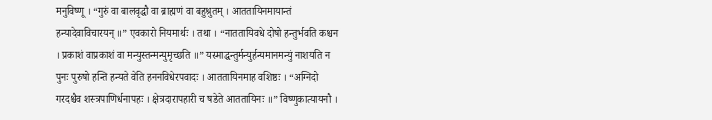मनुविष्णू । “गुरुं वा बालवृद्धौ वा ब्राह्मणं वा बहुश्रुतम् । आततायिनमायान्तं हन्यादेवाविचारयन् ॥” एवकारो नियमार्थः । तथा । “नाततायिवधे दोषो हन्तुर्भवति कश्चन । प्रकाशं वाप्रकाशं वा मन्युस्तन्मन्युमृच्छति ॥” यस्माद्धन्तुर्मन्युर्हन्यमानमन्युं नाशयति न पुनः पुरुषो हन्ति हन्यते वेति हननविधेरपवादः । आततायिनमाह वशिष्ठः । “अग्निदो गरदश्चैव शस्त्रपाणिर्धनापहः । क्षेत्रदारापहारी च षडेते आततायिनः ॥” विष्णुकात्यायनौ ।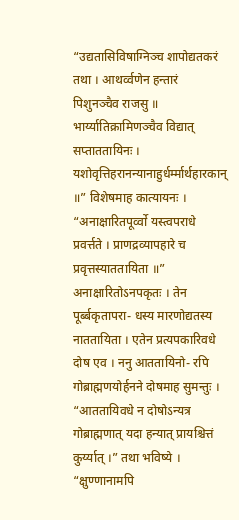“उद्यतासिविषाग्निञ्च शापोद्यतकरं तथा । आथर्व्वणेन हन्तारं पिशुनञ्चैव राजसु ॥ भार्य्यातिक्रामिणञ्चैव विद्यात् सप्ताततायिनः । यशोवृत्तिहरानन्यानाहुर्धर्म्मार्थहारकान् ॥” विशेषमाह कात्यायनः । “अनाक्षारितपूर्व्वो यस्त्वपराधे प्रवर्त्तते । प्राणद्रव्यापहारे च प्रवृत्तस्याततायिता ॥” अनाक्षारितोऽनपकृतः । तेन पूर्ब्बकृतापरा- धस्य मारणोद्यतस्य नाततायिता । एतेन प्रत्यपकारिवधे दोष एव । ननु आततायिनो- रपि गोब्राह्मणयोर्हनने दोषमाह सुमन्तुः । “आततायिवधे न दोषोऽन्यत्र गोब्राह्मणात् यदा हन्यात् प्रायश्चित्तं कुर्य्यात् ।” तथा भविष्ये । “क्षुण्णानामपि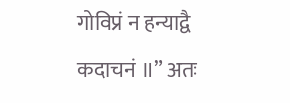गोविप्रं न हन्याद्वै कदाचनं ॥” अतः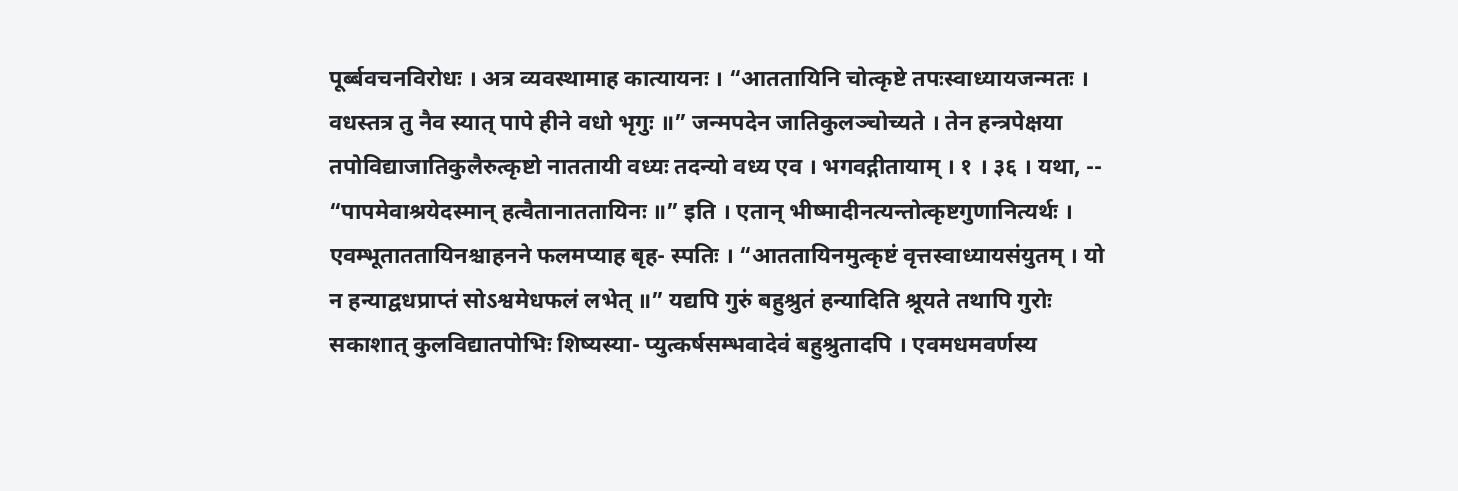पूर्ब्बवचनविरोधः । अत्र व्यवस्थामाह कात्यायनः । “आततायिनि चोत्कृष्टे तपःस्वाध्यायजन्मतः । वधस्तत्र तु नैव स्यात् पापे हीने वधो भृगुः ॥” जन्मपदेन जातिकुलञ्चोच्यते । तेन हन्त्रपेक्षया तपोविद्याजातिकुलैरुत्कृष्टो नाततायी वध्यः तदन्यो वध्य एव । भगवद्गीतायाम् । १ । ३६ । यथा, -- “पापमेवाश्रयेदस्मान् हत्वैतानाततायिनः ॥” इति । एतान् भीष्मादीनत्यन्तोत्कृष्टगुणानित्यर्थः । एवम्भूताततायिनश्चाहनने फलमप्याह बृह- स्पतिः । “आततायिनमुत्कृष्टं वृत्तस्वाध्यायसंयुतम् । यो न हन्याद्वधप्राप्तं सोऽश्वमेधफलं लभेत् ॥” यद्यपि गुरुं बहुश्रुतं हन्यादिति श्रूयते तथापि गुरोः सकाशात् कुलविद्यातपोभिः शिष्यस्या- प्युत्कर्षसम्भवादेवं बहुश्रुतादपि । एवमधमवर्णस्य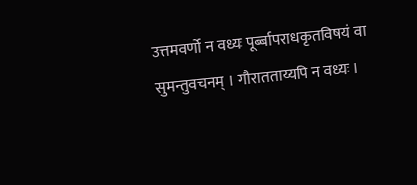उत्तमवर्णो न वध्यः पूर्ब्बापराधकृतविषयं वा सुमन्तुवचनम् । गौरातताय्यपि न वध्यः ।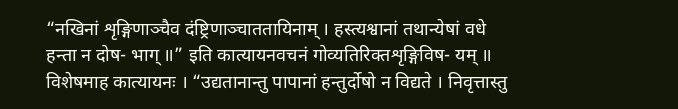“नखिनां शृङ्गिणाञ्चैव दंष्ट्रिणाञ्चाततायिनाम् । हस्त्यश्वानां तथान्येषां वधे हन्ता न दोष- भाग् ॥” इति कात्यायनवचनं गोव्यतिरिक्तशृङ्गिविष- यम् ॥ विशेषमाह कात्यायनः । “उद्यतानान्तु पापानां हन्तुर्दोषो न विद्यते । निवृत्तास्तु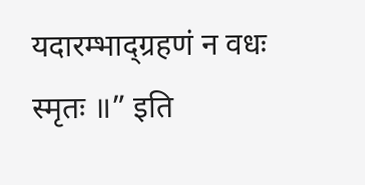यदारम्भाद्ग्रहणं न वधः स्मृतः ॥” इति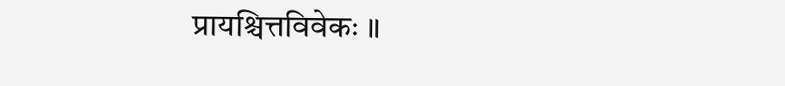प्रायश्चित्तविवेकः ॥